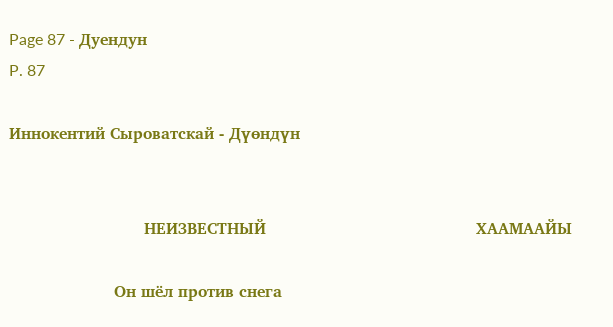Page 87 - Дуендун
P. 87

Иннокентий Сыроватскай - Дүөндүн


                           НЕИЗВЕСТНЫЙ                                          ХААМААЙЫ

                     Он шёл против снега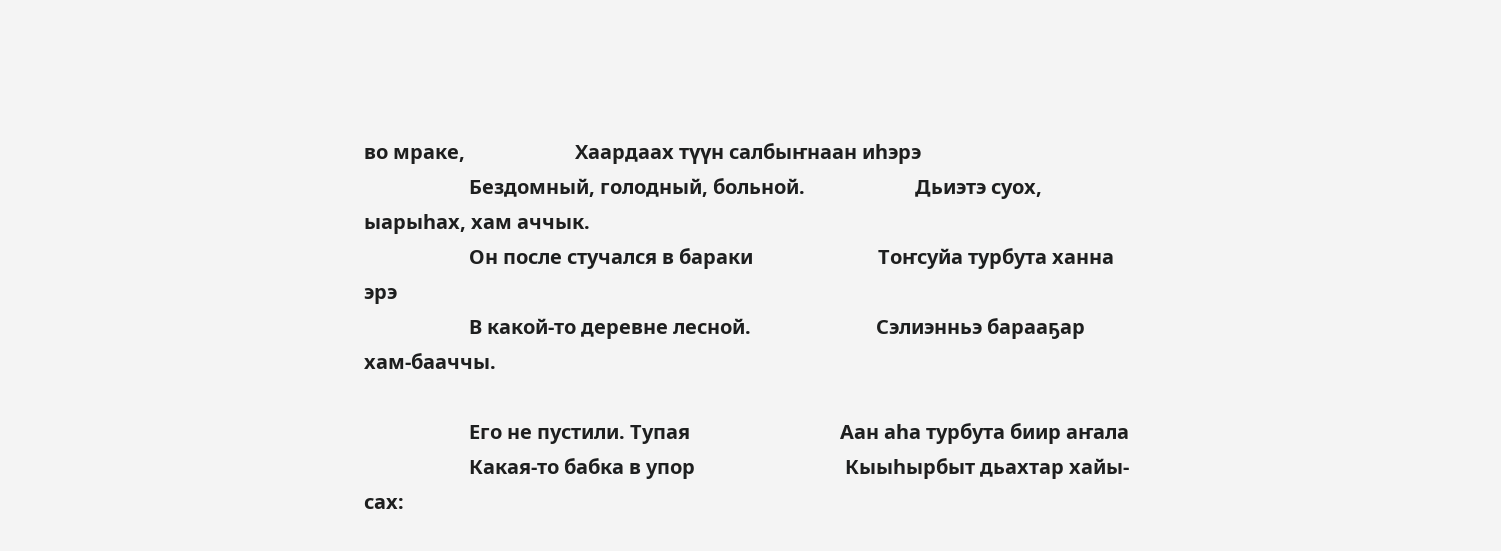во мраке,                      Хаардаах түүн салбыҥнаан иһэрэ
                     Бездомный, голодный, больной.                      Дьиэтэ суох, ыарыһах, хам аччык.
                     Он после стучался в бараки                         Тоҥсуйа турбута ханна эрэ
                     В какой-то деревне лесной.                         Сэлиэнньэ барааҕар хам-бааччы.

                     Его не пустили. Тупая                              Аан аһа турбута биир аҥала
                     Какая-то бабка в упор                              Кыыһырбыт дьахтар хайы-сах: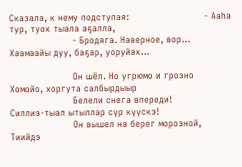Сказала, к нему подступая:                         - Ааһа тур, туох тыала аҕалла,
                     - Бродяга. Наверное, вор...                        Хаамаайы дуу, баҕар, уоруйах...

                     Он шёл. Но угрюмо и грозно                         Хомойо, хоргута салбырдыыр
                     Белели снега впереди!                              Силлиэ-тыал ытыллар сүр күүскэ!
                     Он вышел на берег морозной,                        Тиийдэ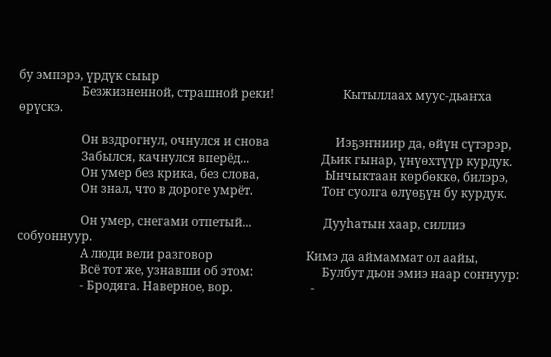бу эмпэрэ, үрдүк сыыр
                     Безжизненной, страшной реки!                       Кытыллаах муус-дьаҥха өрүскэ.

                     Он вздрогнул, очнулся и снова                      Иэҕэҥниир да, өйүн сүтэрэр,
                     Забылся, качнулся вперёд...                        Дьик гынар, үнүөхтүүр курдук.
                     Он умер без крика, без слова,                      Ынчыктаан көрбөккө, билэрэ,
                     Он знал, что в дороге умрёт.                       Тоҥ суолга өлүөҕүн бу курдук.

                     Он умер, снегами отпетый...                        Дууһатын хаар, силлиэ собуоннуур.
                     А люди вели разговор                               Кимэ да аймаммат ол аайы,
                     Всё тот же, узнавши об этом:                       Булбут дьон эмиэ наар соҥнуур:
                     - Бродяга. Наверное, вор.                          -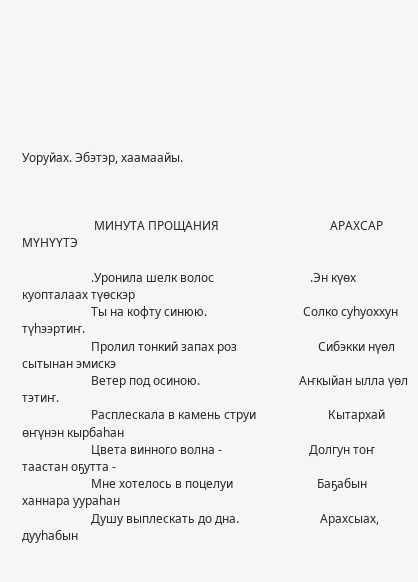Уоруйах. Эбэтэр, хаамаайы.



                        МИНУТА ПРОЩАНИЯ                                     АРАХСАР МҮНҮҮТЭ

                       .Уронила шелк волос                                .Эн күөх куопталаах түөскэр
                       Ты на кофту синюю.                                Солко суһуоххун түһээртиҥ.
                       Пролил тонкий запах роз                           Сибэкки нүөл сытынан эмискэ
                       Ветер под осиною.                                 Аҥкыйан ылла үөл тэтиҥ.
                       Расплескала в камень струи                        Кытархай өҥүнэн кырбаһан
                       Цвета винного волна -                             Долгун тоҥ таастан оҕутта -
                       Мне хотелось в поцелуи                            Баҕабын ханнара уураһан
                       Душу выплескать до дна.                           Арахсыах, дууһабын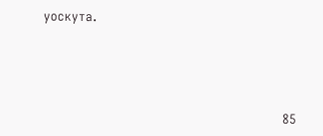уоскута.




                                                            85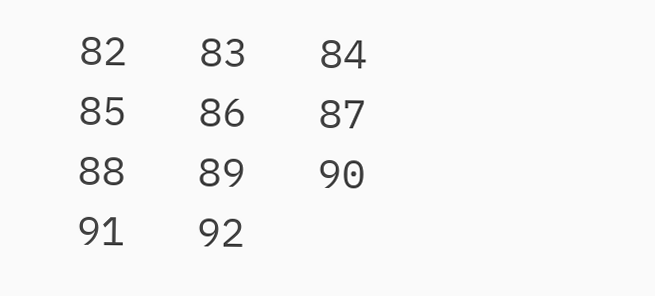82   83   84   85   86   87   88   89   90   91   92